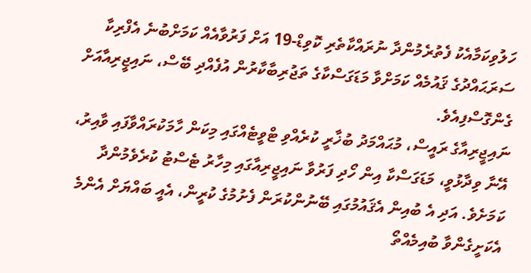ހަލުވިކަމާއެކު ފެތުރެމުންދާ ނުރައްކާތެރި ކޮވިޑް-19 އަށް ފަރުވާއެއް ކަމަށްބުނެ އެފްރިކާ ސަރަޙައްދުގެ ޤައުމެއް ކަމަށްވާ މަޑަގަސްކާގެ ތަޖުރިބާކާރުން އުފެއްދި ބޭސް، ނައިޖީރިއާއަށް ގެންގޮސްފިއެވެ.
ނައިޖީރިއާގެ ރައީސް، މުޙައްމަދު ބުޚާރީ ކުރެއްވި ޓްވީޓެއްގައި މިކަން ހާމަކުރައްވާފައި ވާއިރު، އޭނާ ވިދާޅުވީ، މަޑަގަސްކާ އިން ހޯދި ފަރުވާ ނައިޖީރިއާގައި މިހާރު ޓެސްޓު ކުރެވެމުންދާ ކަމަށެވެ. އަދި އެ ބުއިން އެޤައުމުގައި ބޭނުންކުރަން ފެށުމުގެ ކުރީން، އެއީ ބައްޔަށް އެންމެ އެކަށީގެންވާ ބުއިމެއްތޯ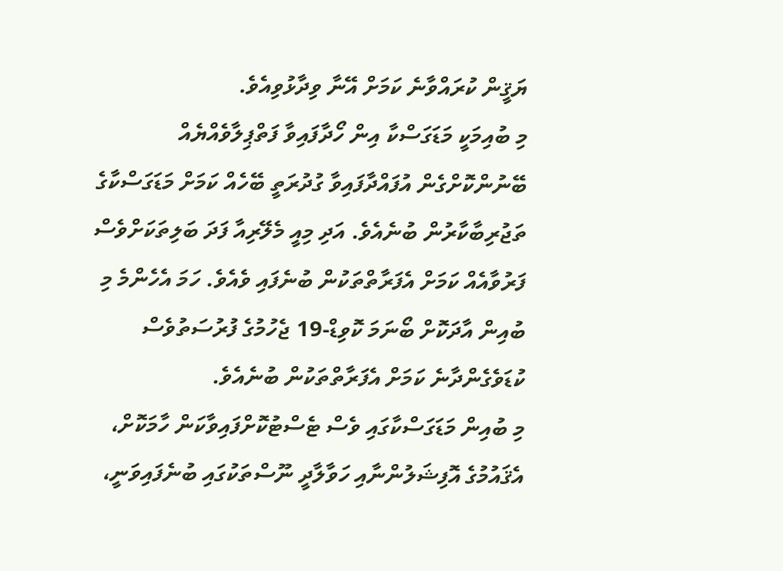ޔަޤީން ކުރައްވާނެ ކަމަށް އޭނާ ވިދާޅުވިއެވެ.
މި ބުއިމަކީ މަޑަގަސްކާ އިން ހޯދާފައިވާ ފަތްޕިލާވެއްޔެއް ބޭނުންކޮށްގެން އުފައްދާފައިވާ ގުދުރަތީ ބޭހެއް ކަމަށް މަޑަގަސްކާގެ ތަޖުރިބާކާރުން ބުނެއެވެ. އަދި މިއީ މެލޭރިއާ ފަދަ ބަލިތަކަށްވެސް ފަރުވާއެއް ކަމަށް އެފަރާތްތަކުން ބުނެފައި ވެއެވެ. ހަމަ އެހެންމެ މި ބުއިން އާދަކޮށް ބޯނަމަ ކޮވިޑް-19 ޖެހުމުގެ ފުރުސަތުވެސް ކުޑަވެގެންދާނެ ކަމަށް އެފަރާތްތަކުން ބުނެއެވެ.
މި ބުއިން މަޑަގަސްކާގައި ވެސް ޓެސްޓުކޮށްފައިވާކަން ހާމަކޮށް، އެޤައުމުގެ އޮފިޝަލުންނާއި ހަވާލާދީ ނޫސްތަކުގައި ބުނެފައިވަނީ،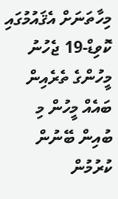މިހާތަނަށް އެޤައުމުގައި ކޮވިޑް-19 ޖެހުނު މީހުންގެ ތެރެއިން ބައެއް މީހުން މި ބުއިން ބޭނުން ކުރުމުން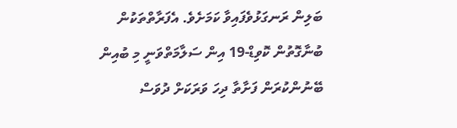ބަލިން ރަނގަޅުވެފައިވާ ކަމަށެވެ. އެފަރާތްތަކުން ބުނާގޮތުން ކޮވިޑް-19 އިން ސަލާމަތްވަނީ މި ބުއިން ބޭނުންކުރަން ފަށާތާ ދިހަ ވަރަކަށް ދުވަސް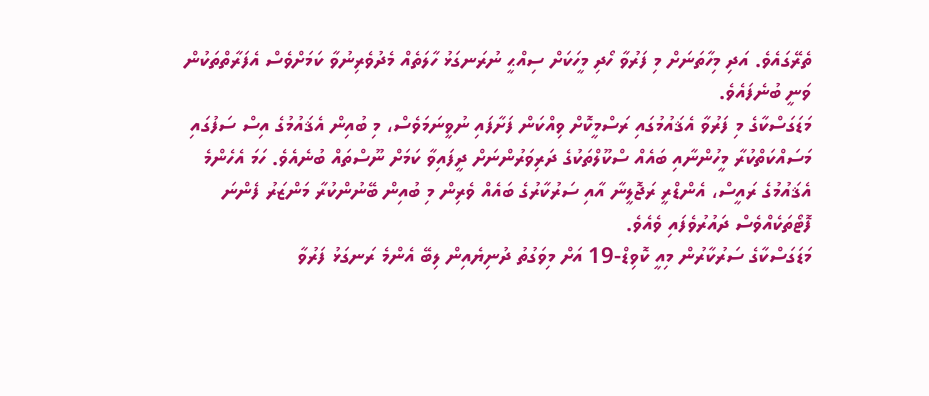ތެރޭގައެވެ. އަދި މިހާތަނަށް މި ފަރުވާ ހޯދި މީހަކަށް ސިއްޙީ ނުރަނގަޅު ހާލަތެއް މެދުވެރިނުވާ ކަމަށްވެސް އެފަރާތްތަކުން ވަނީ ބުނެފައެވެ.
މަޑަގަސްކާގެ މި ފަރުވާ އެޤައުމުގައި ރަސްމީކޮށް ވިއްކަން ފަށާފައި ނުވީނަމަވެސް، މި ބުއިން އެޤައުމުގެ އިސް ސަފުގައި މަސައްކަތްކުރާ މީހުންނާއި ބައެއް ސްކޫލްތަކުގެ ދަރިވަރުންނަށް ދީފައިވާ ކަމަށް ނޫސްތައް ބުނެއެވެ. ހަމަ އެހެންމެ އެޤައުމުގެ ރައީސް، އެންޑްރީ ރަޖޮލީނާ އާއި ސަރުކާރުގެ ބައެއް ވެރިން މި ބުއިން ބޭނުންކުރާ މަންޒަރު ފެންނަ ފޮޓޯތަކެއްވެސް ދައުރުވެފައި ވެއެވެ.
މަޑަގަސްކާގެ ސަރުކާރުން މިއީ ކޮވިޑް-19 އަށް މިވަގުތު ދުނިޔެއިން ލިބޭ އެންމެ ރަނގަޅު ފަރުވާ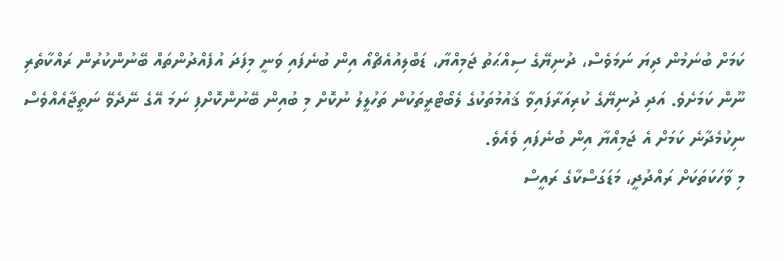ކަމަށް ބުނަމުން ދިޔަ ނަމަވެސް، ދުނިޔޭގެ ސިއްޙަތު ޖަމިއްޔާ، ޑަބްލިއުއެޗްއޯ އިން ބުނެފައި ވަނީ މިފަދަ އުފެއްދުންތައް ބޭނުންކުރުން ރައްކާތެރި ނޫން ކަމަށެވެ. އަދި ދުނިޔޭގެ ކުރިއަރާފައިވާ ޤައުމުތަކުގެ ލެބޯޓްރީތަކުން ތަހުލީލު ނުކޮށް މި ބުއިން ބޭނުންކޮށްފި ނަމަ އޭގެ ނޭދެވޭ ނަތީޖާއެއްވެސް ނިކުމެދާނެ ކަމަށް އެ ޖަމިއްޔާ އިން ބުނެފައި ވެއެވެ.
މި ވާހަކަތަކަށް ރައްދުދީ، މަޑަގަސްކާގެ ރައީސް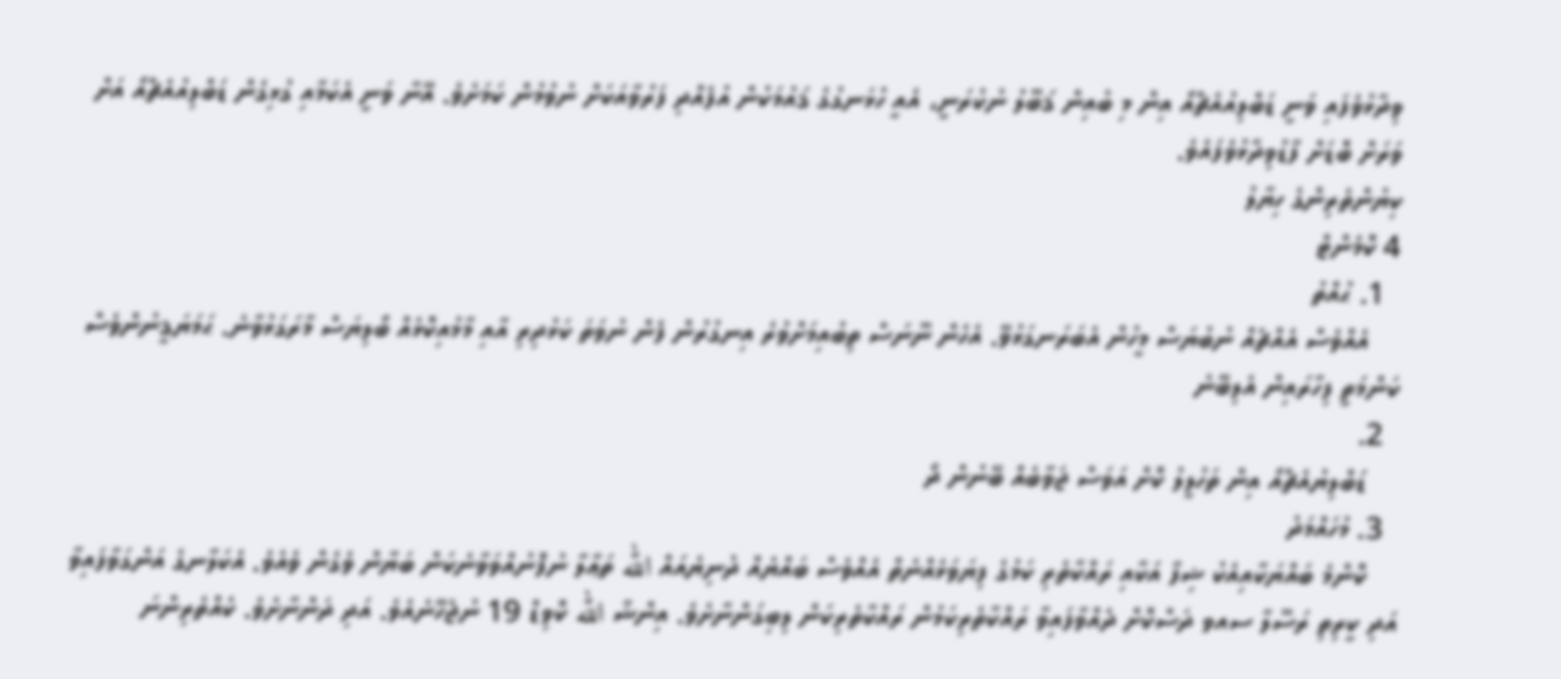ވިދާޅުވެފައި ވަނީ ޑަބްލިއުއެޗްއޯ އިން މި ބުއިން ޤަބޫލު ނުކުރަނީ، އެއީ ހުޅަނގުގެ ޤައުމަކުން އުފެއްދި ފަރުވާއަކަށް ނުވުމުން ކަމަށެވެ. އޭނާ ވަނީ އެކަމާއި ގުޅިގެން ޑަބްލިއުއެޗްއޯ އަށް ވަރަށް ބޮޑަށް ފާޑުވިދާޅުވެފައެވެ.
ކިޔުންތެރިންގެ ހިޔާލު
4 ކޮމެންޓް
  1. ޙުއްތު
    އެއްވެސް އެއްޗެއް ނުބުޔަސް މީހުން އެބަރަނގަޅުވޭ. އެހެން ނޫނަސް ތިބުއިމަށްވުރެ އިނގުރުން ފެން ނުވަތަ ކަޅުދިރި އާއި މާމުއިކޮޅެއް ބޯލިޔަސް މާރަގަޅުވާނެ. ޙަމަޔަޤީނުންވެސް ކަންމަތީ ފިހާރައިން އެލިބޭނެ
  2.
    ޑަބްލިޔުއެޗްއޯ އިން ތަހުލީލު ކޮށް އަވަސް ޖަވާބެއް ބޭނުން ދޯ
  3. މުހައްމަދު
    ކޮންމެ ބައްޔަކާއިއެކު ޝިފާ އަކާއި ރައްކާތެރި ކަމުގެ ފިޔަވަޅެއްނެތް އެއްވެސް ބައްޔެއް ދުނިޔެއައް الله ތަޢާލާ ނުފޮނުއްވަވާނެކަން ބަޔާން ވެގެން ވެއެވެ. އެކަލާނގެ އަންގަވާފައިވާ އަދި ކީރިތި ރަސޫލާ ސއވ ދަސްކޮށް ދެއްވާފައިވާ ރައްކާތެރިކަމުން ރައްކާތެރިކަން ލިބިގަންނާށެވެ. އިންޝާ الله ކޮވިޑް 19 ނުޖެހޭނެއެވެ. އަދި ދަންނާށެވެ. ކެއްތެރިންނަ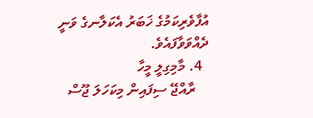އުފާވެރިކަމުގެ ޚަބަރު އެކަލާނގެ ވަނީ ދެއްވަވާފައެވެ.
  4. މާމިގިލީ މީހާ
    ރާއްޖޭ ސިފައިން މިކަހަލަ ޖޫސް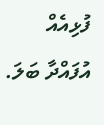ފުޅިއެއް އުފައްދާ ބަލަ.